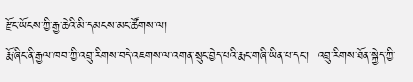རྫོང་ཡོངས་ཀྱི་རྒྱ་ཆེའི་མི་དམངས་མང་ཚོགས་ལ།
རྨོ་ཞིང་ནི་རྒྱལ་ཁབ་ཀྱི་འབྲུ་རིགས་བདེ་འཇགས་ལ་འགན་སྲུང་བྱེད་པའི་རྨང་གཞི་ཡིན་པ་དང་།  འབྲུ་རིགས་ཐོན་སྐྱེད་ཀྱི་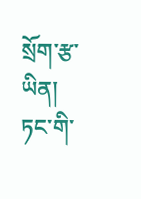སྲོག་རྩ་ཡིན། ཏང་གི་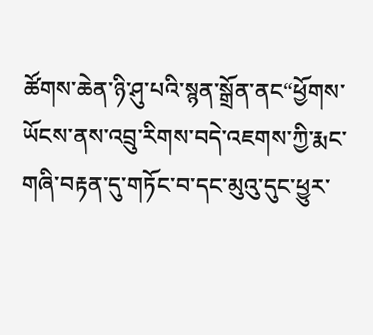ཚོགས་ཆེན་ཉི་ཤུ་པའི་སྙན་སྒྲོན་ནང“ཕྱོགས་ཡོངས་ནས་འབྲུ་རིགས་བདེ་འཇགས་ཀྱི་རྨང་གཞི་བརྟན་དུ་གཏོང་བ་དང་མུའུ་དུང་ཕྱུར་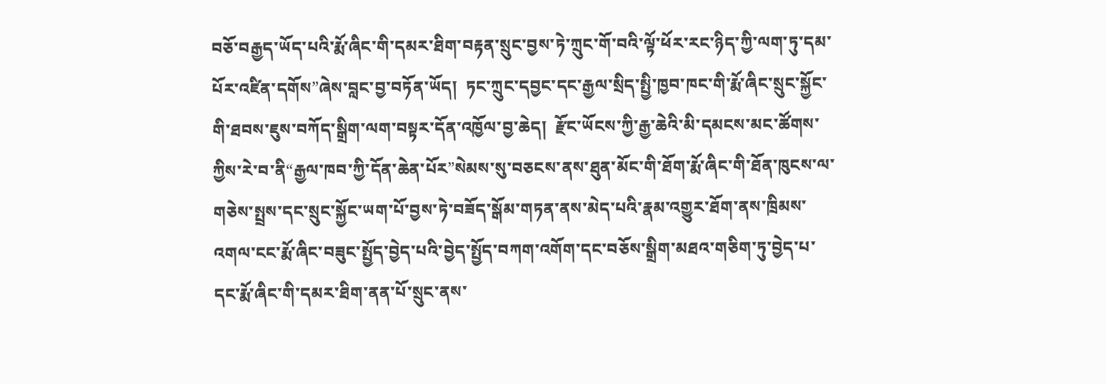བཅོ་བརྒྱད་ཡོད་པའི་རྨོ་ཞིང་གི་དམར་ཐིག་བརྟན་སྲུང་བྱས་ཏེ་ཀྲུང་གོ་བའི་ལྟོ་ཕོར་རང་ཉིད་ཀྱི་ལག་ཏུ་དམ་པོར་འཛིན་དགོས”ཞེས་བླང་བྱ་བཏོན་ཡོད།  ཏང་ཀྲུང་དབྱང་དང་རྒྱལ་སྲིད་སྤྱི་ཁྱབ་ཁང་གི་རྨོ་ཞིང་སྲུང་སྐྱོང་གི་ཐབས་ཇུས་བཀོད་སྒྲིག་ལག་བསྟར་དོན་འཁྱོལ་བྱ་ཆེད།  རྫོང་ཡོངས་ཀྱི་རྒྱ་ཆེའི་མི་དམངས་མང་ཚོགས་ཀྱིས་རེ་བ་ནི“རྒྱལ་ཁབ་ཀྱི་དོན་ཆེན་པོར”སེམས་སུ་བཅངས་ནས་ཐུན་མོང་གི་ཐོག་རྨོ་ཞིང་གི་ཐོན་ཁུངས་ལ་གཅེས་སྤྲས་དང་སྲུང་སྐྱོང་ཡག་པོ་བྱས་ཏེ་བཟོད་སྒོམ་གཏན་ནས་མེད་པའི་རྣམ་འགྱུར་ཐོག་ནས་ཁྲིམས་འགལ་ངང་རྨོ་ཞིང་བཟུང་སྤྱོད་བྱེད་པའི་བྱེད་སྤྱོད་བཀག་འགོག་དང་བཅོས་སྒྲིག་མཐའ་གཅིག་ཏུ་བྱེད་པ་དང་རྨོ་ཞིང་གི་དམར་ཐིག་ནན་པོ་སྲུང་ནས་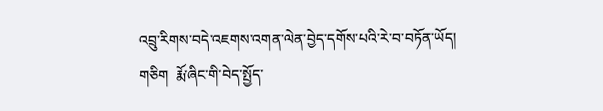འབྲུ་རིགས་བདེ་འཇགས་འགན་ལེན་བྱེད་དགོས་པའི་རེ་བ་བཏོན་ཡོད།
གཅིག  རྨོ་ཞིང་གི་བེད་སྤྱོད་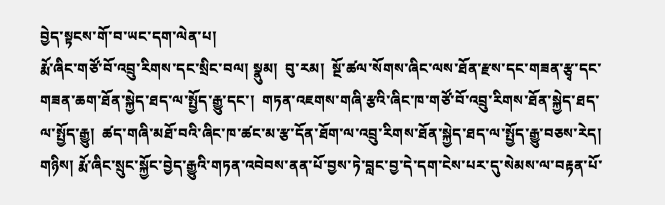བྱེད་སྟངས་གོ་བ་ཡང་དག་ལེན་པ།
རྨོ་ཞིང་གཙོ་བོ་འབྲུ་རིགས་དང་སྲིང་བལ། སྣུམ།  བུ་རམ།  སྔོ་ཚལ་སོགས་ཞིང་ལས་ཐོན་རྫས་དང་གཟན་རྩྭ་དང་གཟན་ཆག་ཐོན་སྐྱེད་ཐད་ལ་སྤྱོད་རྒྱུ་དང་།  གཏན་འཇགས་གཞི་རྩའི་ཞིང་ཁ་གཙོ་བོ་འབྲུ་རིགས་ཐོན་སྐྱེད་ཐད་ལ་སྤྱོད་རྒྱུ།  ཚད་གཞི་མཐོ་བའི་ཞིང་ཁ་ཚང་མ་རྩ་དོན་ཐོག་ལ་འབྲུ་རིགས་ཐོན་སྐྱེད་ཐད་ལ་སྤྱོད་རྒྱུ་བཅས་རེད།
གཉིས། རྨོ་ཞིང་སྲུང་སྐྱོང་བྱེད་རྒྱུའི་གཏན་འབེབས་ནན་པོ་བྱས་ཏེ་བླང་བྱ་དེ་དག་ངེས་པར་དུ་སེམས་ལ་བརྟན་པོ་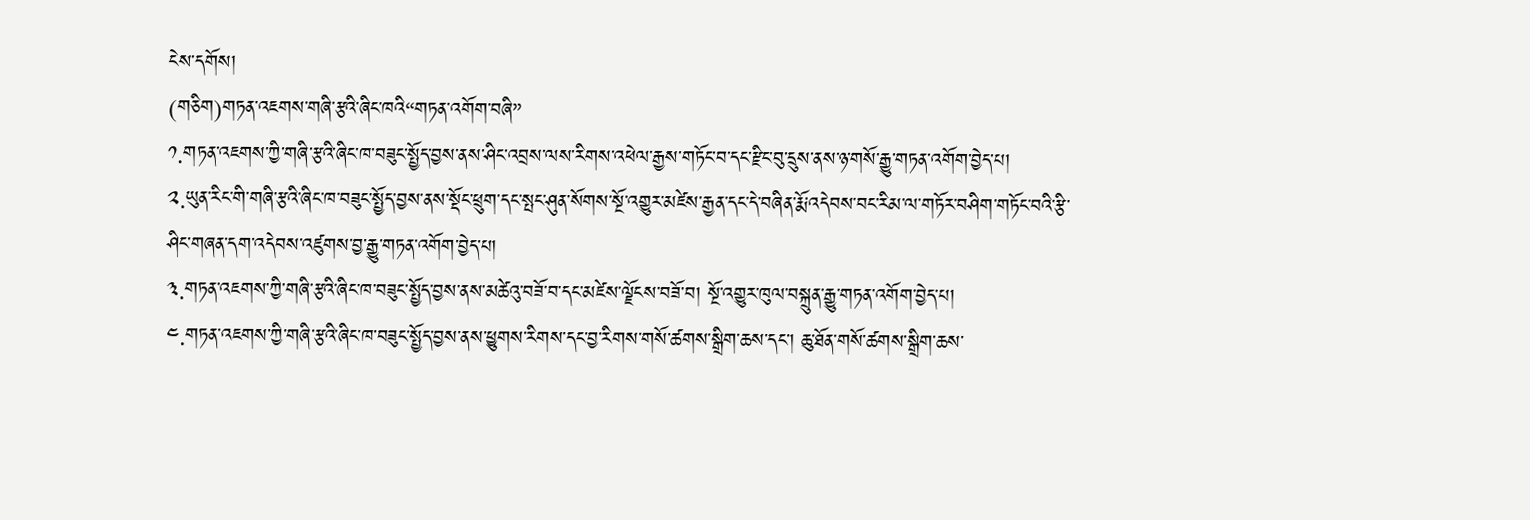ངེས་དགོས།
(གཅིག)གཏན་འཇགས་གཞི་རྩའི་ཞིང་ཁའི“གཏན་འགོག་བཞི”
༡.གཏན་འཇགས་ཀྱི་གཞི་རྩའི་ཞིང་ཁ་བཟུང་སྤྱོད་བྱས་ནས་ཤིང་འབྲས་ལས་རིགས་འཕེལ་རྒྱས་གཏོང་བ་དང་རྫིང་བུ་དྲུས་ནས་ཉ་གསོ་རྒྱུ་གཏན་འགོག་བྱེད་པ།
༢.ཡུན་རིང་གི་གཞི་རྩའི་ཞིང་ཁ་བཟུང་སྤྱོད་བྱས་ནས་སྡོང་ཕྲུག་དང་སྤང་ཤུན་སོགས་སྔོ་འགྱུར་མཛེས་རྒྱན་དང་དེ་བཞིན་རྨོ་འདེབས་བང་རིམ་ལ་གཏོར་བཤིག་གཏོང་བའི་རྩི་ཤིང་གཞན་དག་འདེབས་འཛུགས་བྱ་རྒྱུ་གཏན་འགོག་བྱེད་པ།
༣.གཏན་འཇགས་ཀྱི་གཞི་རྩའི་ཞིང་ཁ་བཟུང་སྤྱོད་བྱས་ནས་མཚེའུ་བཟོ་བ་དང་མཛེས་ལྗོངས་བཟོ་བ། སྔོ་འགྱུར་ཁུལ་བསྐྲུན་རྒྱུ་གཏན་འགོག་བྱེད་པ།
༤.གཏན་འཇགས་ཀྱི་གཞི་རྩའི་ཞིང་ཁ་བཟུང་སྤྱོད་བྱས་ནས་ཕྱུགས་རིགས་དང་བྱ་རིགས་གསོ་ཚགས་སྒྲིག་ཆས་དང་། ཆུ་ཐོན་གསོ་ཚགས་སྒྲིག་ཆས་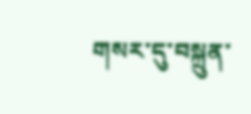གསར་དུ་བསྐྲུན་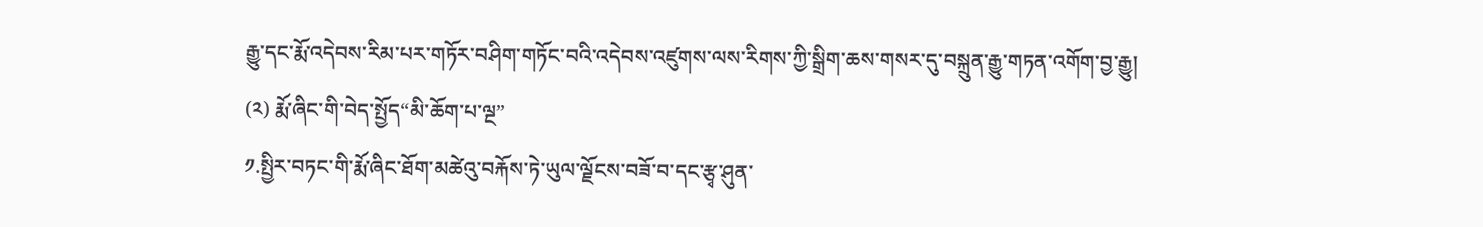རྒྱུ་དང་རྨོ་འདེབས་རིམ་པར་གཏོར་བཤིག་གཏོང་བའི་འདེབས་འཛུགས་ལས་རིགས་ཀྱི་སྒྲིག་ཆས་གསར་དུ་བསྐྲུན་རྒྱུ་གཏན་འགོག་བྱ་རྒྱུ།
(༢) རྨོ་ཞིང་གི་བེད་སྤྱོད“མི་ཆོག་པ་ལྔ”
༡.སྤྱིར་བཏང་གི་རྨོ་ཞིང་ཐོག་མཚེའུ་བརྐོས་ཏེ་ཡུལ་ལྗོངས་བཟོ་བ་དང་རྩྭ་ཤུན་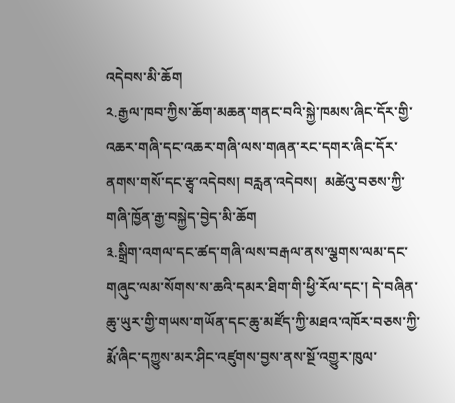འདེབས་མི་ཆོག
༢.རྒྱལ་ཁབ་ཀྱིས་ཆོག་མཆན་གནང་བའི་སྐྱེ་ཁམས་ཞིང་དོར་གྱི་འཆར་གཞི་དང་འཆར་གཞི་ལས་གཞན་རང་དགར་ཞིང་དོར་ནགས་གསོ་དང་རྩྭ་འདེབས། བརླན་འདེབས།  མཚེའུ་བཅས་ཀྱི་གཞི་ཁྱོན་རྒྱ་བསྐྱེད་བྱེད་མི་ཆོག
༣.སྒྲིག་འགལ་དང་ཚད་གཞི་ལས་བརྒལ་ནས་ལྕགས་ལམ་དང་གཞུང་ལམ་སོགས་ས་ཆའི་དམར་ཐིག་གི་ཕྱི་རོལ་དང་། དེ་བཞིན་ཆུ་ཡུར་གྱི་གཡས་གཡོན་དང་ཆུ་མཛོད་ཀྱི་མཐའ་འཁོར་བཅས་ཀྱི་རྨོ་ཞིང་དཀྱུས་མར་ཤིང་འཛུགས་བྱས་ནས་སྔོ་འགྱུར་ཁུལ་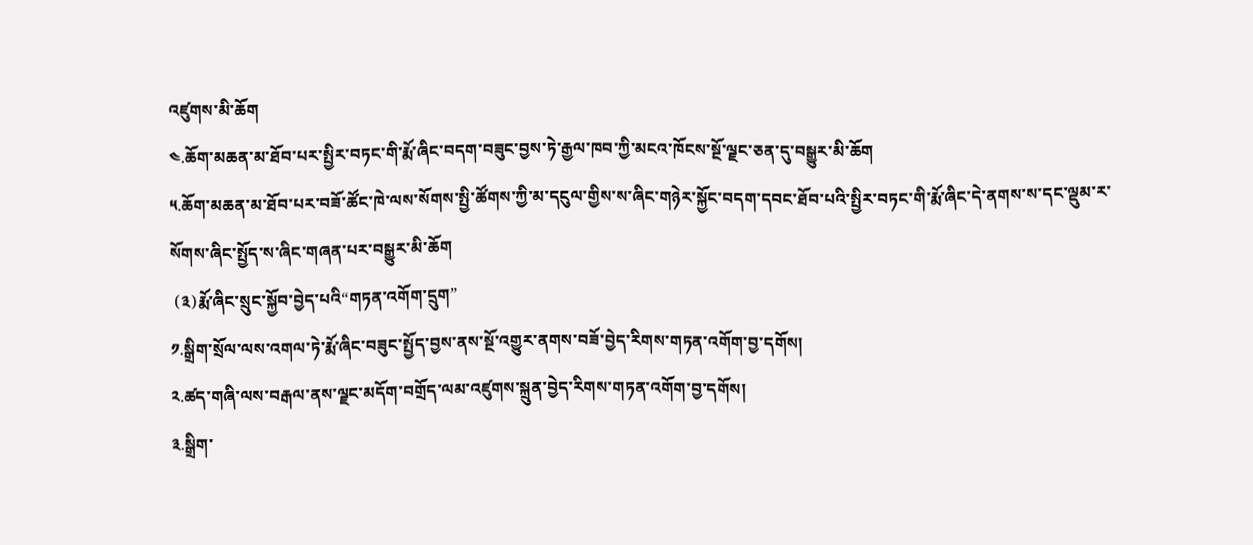འཛུགས་མི་ཆོག
༤.ཆོག་མཆན་མ་ཐོབ་པར་སྤྱིར་བཏང་གི་རྨོ་ཞིང་བདག་བཟུང་བྱས་ཏེ་རྒྱལ་ཁབ་ཀྱི་མངའ་ཁོངས་སྔོ་ལྗང་ཅན་དུ་བསྒྱུར་མི་ཆོག
༥.ཆོག་མཆན་མ་ཐོབ་པར་བཟོ་ཚོང་ཁེ་ལས་སོགས་སྤྱི་ཚོགས་ཀྱི་མ་དངུལ་གྱིས་ས་ཞིང་གཉེར་སྐྱོང་བདག་དབང་ཐོབ་པའི་སྤྱིར་བཏང་གི་རྨོ་ཞིང་དེ་ནགས་ས་དང་ལྡུམ་ར་སོགས་ཞིང་སྤྱོད་ས་ཞིང་གཞན་པར་བསྒྱུར་མི་ཆོག
 (༣)རྨོ་ཞིང་སྲུང་སྐྱོབ་བྱེད་པའི“གཏན་འགོག་དྲུག”
༡.སྒྲིག་སྲོལ་ལས་འགལ་ཏེ་རྨོ་ཞིང་བཟུང་སྤྱོད་བྱས་ནས་སྔོ་འགྱུར་ནགས་བཟོ་བྱེད་རིགས་གཏན་འགོག་བྱ་དགོས།
༢.ཚད་གཞི་ལས་བརྒལ་ནས་ལྗང་མདོག་བགྲོད་ལམ་འཛུགས་སྐྲུན་བྱེད་རིགས་གཏན་འགོག་བྱ་དགོས།
༣.སྒྲིག་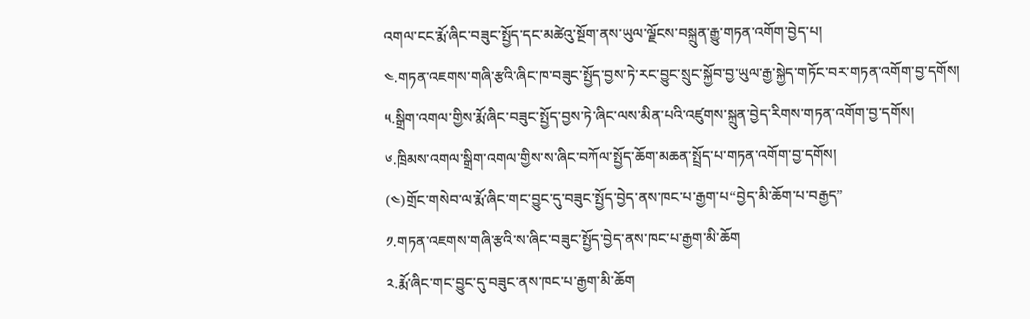འགལ་ངང་རྨོ་ཞིང་བཟུང་སྤྱོད་དང་མཚེའུ་སྔོག་ནས་ཡུལ་ལྗོངས་བསྐྲུན་རྒྱུ་གཏན་འགོག་བྱེད་པ།
༤.གཏན་འཇགས་གཞི་རྩའི་ཞིང་ཁ་བཟུང་སྤྱོད་བྱས་ཏེ་རང་བྱུང་སྲུང་སྐྱོབ་བྱ་ཡུལ་རྒྱ་སྐྱེད་གཏོང་བར་གཏན་འགོག་བྱ་དགོས།
༥.སྒྲིག་འགལ་གྱིས་རྨོ་ཞིང་བཟུང་སྤྱོད་བྱས་ཏེ་ཞིང་ལས་མིན་པའི་འཛུགས་སྐྲུན་བྱེད་རིགས་གཏན་འགོག་བྱ་དགོས།
༦.ཁྲིམས་འགལ་སྒྲིག་འགལ་གྱིས་ས་ཞིང་བཀོལ་སྤྱོད་ཆོག་མཆན་སྤྲོད་པ་གཏན་འགོག་བྱ་དགོས།
(༤)གྲོང་གསེབ་ལ་རྨོ་ཞིང་གང་བྱུང་དུ་བཟུང་སྤྱོད་བྱེད་ནས་ཁང་པ་རྒྱག་པ“བྱེད་མི་ཆོག་པ་བརྒྱད”
༡.གཏན་འཇགས་གཞི་རྩའི་ས་ཞིང་བཟུང་སྤྱོད་བྱེད་ནས་ཁང་པ་རྒྱག་མི་ཆོག
༢.རྨོ་ཞིང་གང་བྱུང་དུ་བཟུང་ནས་ཁང་པ་རྒྱག་མི་ཆོག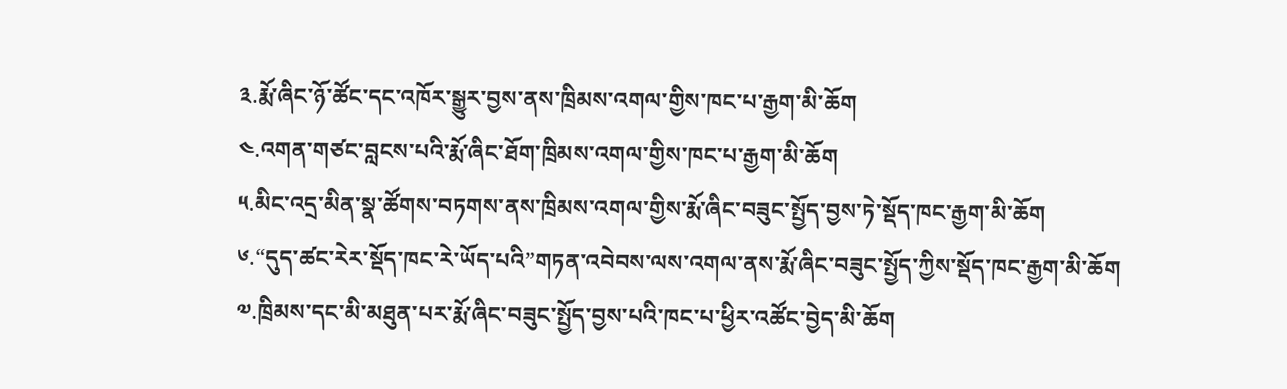༣.རྨོ་ཞིང་ཉོ་ཚོང་དང་འཁོར་སྒྱུར་བྱས་ནས་ཁྲིམས་འགལ་གྱིས་ཁང་པ་རྒྱག་མི་ཆོག
༤.འགན་གཙང་བླངས་པའི་རྨོ་ཞིང་ཐོག་ཁྲིམས་འགལ་གྱིས་ཁང་པ་རྒྱག་མི་ཆོག
༥.མིང་འདྲ་མིན་སྣ་ཚོགས་བཏགས་ནས་ཁྲིམས་འགལ་གྱིས་རྨོ་ཞིང་བཟུང་སྤྱོད་བྱས་ཏེ་སྡོད་ཁང་རྒྱག་མི་ཆོག
༦.“དུད་ཚང་རེར་སྡོད་ཁང་རེ་ཡོད་པའི”གཏན་འབེབས་ལས་འགལ་ནས་རྨོ་ཞིང་བཟུང་སྤྱོད་ཀྱིས་སྡོད་ཁང་རྒྱག་མི་ཆོག
༧.ཁྲིམས་དང་མི་མཐུན་པར་རྨོ་ཞིང་བཟུང་སྤྱོད་བྱས་པའི་ཁང་པ་ཕྱིར་འཚོང་བྱེད་མི་ཆོག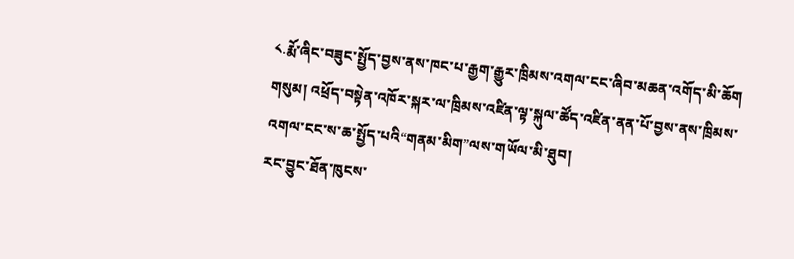༨.རྨོ་ཞིང་བཟུང་སྤྱོད་བྱས་ནས་ཁང་པ་རྒྱག་རྒྱུར་ཁྲིམས་འགལ་ངང་ཞིབ་མཆན་འགོད་མི་ཆོག
གསུམ། འཕྲོད་བསྟེན་འཁོར་སྐར་ལ་ཁྲིམས་འཛིན་ལྟ་སྐུལ་ཚོད་འཛིན་ནན་པོ་བྱས་ནས་ཁྲིམས་འགལ་ངང་ས་ཆ་སྤྱོད་པའི“གནམ་མིག”ལས་གཡོལ་མི་ཐུབ།
རང་བྱུང་ཐོན་ཁུངས་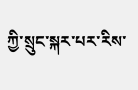ཀྱི་སྲུང་སྐར་པར་རིས་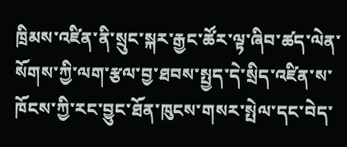ཁྲིམས་འཛིན་ནི་སྲུང་སྐར་རྒྱང་ཚོར་ལྟ་ཞིབ་ཚད་ལེན་སོགས་ཀྱི་ལག་རྩལ་བྱ་ཐབས་སྤྱད་དེ་སྲིད་འཛིན་ས་ཁོངས་ཀྱི་རང་བྱུང་ཐོན་ཁུངས་གསར་སྤེལ་དང་བེད་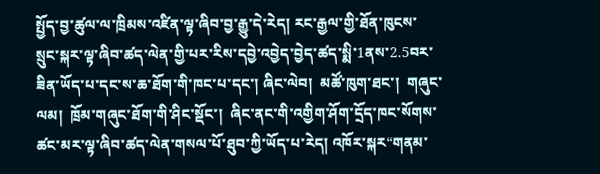སྤྱོད་བྱ་ཚུལ་ལ་ཁྲིམས་འཛིན་ལྟ་ཞིབ་བྱ་རྒྱུ་དེ་རེད། རང་རྒྱལ་གྱི་ཐོན་ཁུངས་སྲུང་སྐར་ལྟ་ཞིབ་ཚད་ལེན་གྱི་པར་རིས་དབྱེ་འབྱེད་བྱེད་ཚད་སྨི་1ནས་2.5བར་ཟིན་ཡོད་པ་དང་ས་ཆ་ཐོག་གི་ཁང་པ་དང་། ཞིང་ལེབ།  མཚོ་ཁུག་ཐང་།  གཞུང་ལམ།  ཁྲོམ་གཞུང་ཐོག་གི་ཤིང་སྡོང་།  ཞིང་ནང་གི་འགྱིག་ཤོག་དྲོད་ཁང་སོགས་ཚང་མར་ལྟ་ཞིབ་ཚད་ལེན་གསལ་པོ་ཐུབ་ཀྱི་ཡོད་པ་རེད། འཁོར་སྐར“གནམ་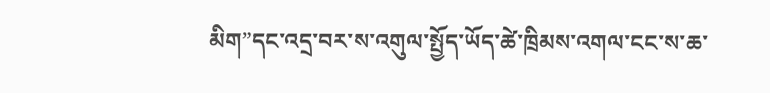མིག”དང་འདྲ་བར་ས་འགུལ་སྤྱོད་ཡོད་ཚེ་ཁྲིམས་འགལ་ངང་ས་ཆ་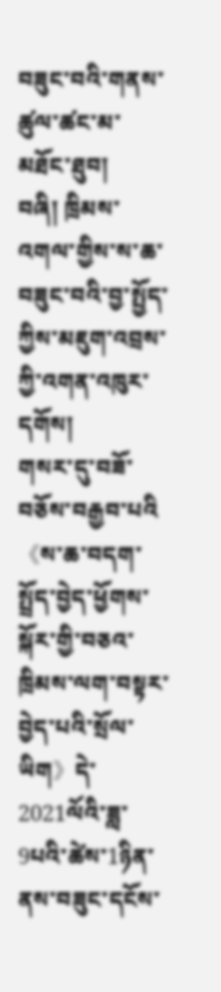བཟུང་བའི་གནས་ཚུལ་ཚང་མ་མཐོང་ཐུབ།
བཞི། ཁྲིམས་འགལ་གྱིས་ས་ཆ་བཟུང་བའི་བྱ་སྤྱོད་ཀྱིས་མཇུག་འབྲས་ཀྱི་འགན་འཁུར་དགོས།
གསར་དུ་བཟོ་བཅོས་བརྒྱབ་པའི《ས་ཆ་བདག་སྤྲོད་བྱེད་ཕྱོགས་སྐོར་གྱི་བཅའ་ཁྲིམས་ལག་བསྟར་བྱེད་པའི་སྲོལ་ཡིག》དེ་2021ལོའི་ཟླ་9པའི་ཚེས་1ཉིན་ནས་བཟུང་དངོས་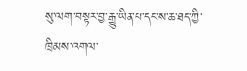སུ་ལག་བསྟར་བྱ་རྒྱུ་ཡིན་པ་དང་ས་ཆ་ཐད་ཀྱི་ཁྲིམས་འགལ་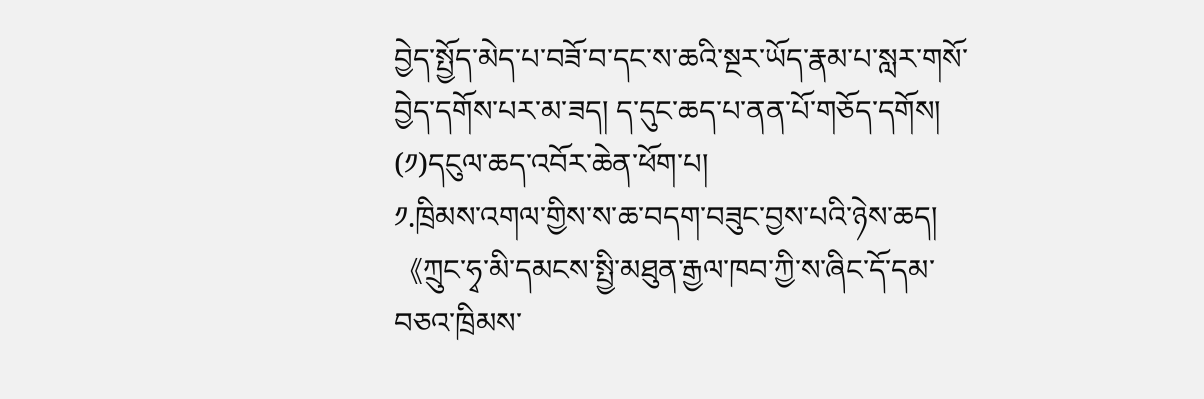བྱེད་སྤྱོད་མེད་པ་བཟོ་བ་དང་ས་ཆའི་སྔར་ཡོད་རྣམ་པ་སླར་གསོ་བྱེད་དགོས་པར་མ་ཟད། ད་དུང་ཆད་པ་ནན་པོ་གཅོད་དགོས།
(༡)དངུལ་ཆད་འབོར་ཆེན་ཕོག་པ།
༡.ཁྲིམས་འགལ་གྱིས་ས་ཆ་བདག་བཟུང་བྱས་པའི་ཉེས་ཆད། 《ཀྲུང་ཧྭ་མི་དམངས་སྤྱི་མཐུན་རྒྱལ་ཁབ་ཀྱི་ས་ཞིང་དོ་དམ་བཅའ་ཁྲིམས་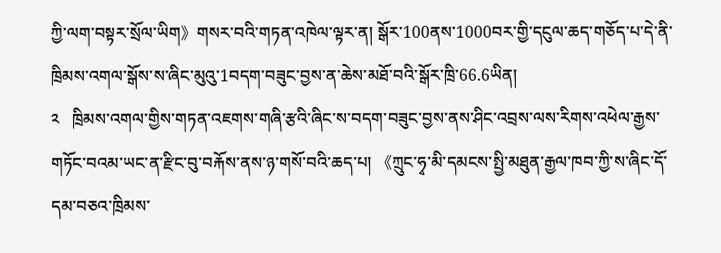ཀྱི་ལག་བསྟར་སྲོལ་ཡིག》གསར་བའི་གཏན་འཁེལ་ལྟར་ན། སྒོར་100ནས་1000བར་གྱི་དངུལ་ཆད་གཅོད་པ་དེ་ནི་ཁྲིམས་འགལ་སྒོས་ས་ཞིང་མུའུ་1བདག་བཟུང་བྱས་ན་ཆེས་མཐོ་བའི་སྒོར་ཁྲི་66.6ཡིན།
༢   ཁྲིམས་འགལ་གྱིས་གཏན་འཇགས་གཞི་རྩའི་ཞིང་ས་བདག་བཟུང་བྱས་ནས་ཤིང་འབྲས་ལས་རིགས་འཕེལ་རྒྱས་གཏོང་བའམ་ཡང་ན་རྫིང་བུ་བརྐོས་ནས་ཉ་གསོ་བའི་ཆད་པ། 《ཀྲུང་ཧྭ་མི་དམངས་སྤྱི་མཐུན་རྒྱལ་ཁབ་ཀྱི་ས་ཞིང་དོ་དམ་བཅའ་ཁྲིམས་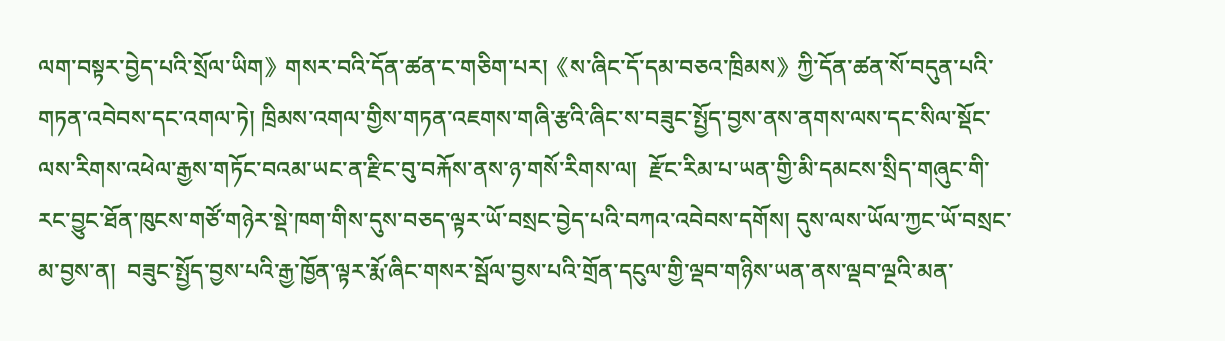ལག་བསྟར་བྱེད་པའི་སྲོལ་ཡིག》གསར་བའི་དོན་ཚན་ང་གཅིག་པར།《ས་ཞིང་དོ་དམ་བཅའ་ཁྲིམས》ཀྱི་དོན་ཚན་སོ་བདུན་པའི་གཏན་འབེབས་དང་འགལ་ཏེ། ཁྲིམས་འགལ་གྱིས་གཏན་འཇགས་གཞི་རྩའི་ཞིང་ས་བཟུང་སྤྱོད་བྱས་ནས་ནགས་ལས་དང་སིལ་སྡོང་ལས་རིགས་འཕེལ་རྒྱས་གཏོང་བའམ་ཡང་ན་རྫིང་བུ་བརྐོས་ནས་ཉ་གསོ་རིགས་ལ།  རྫོང་རིམ་པ་ཡན་གྱི་མི་དམངས་སྲིད་གཞུང་གི་རང་བྱུང་ཐོན་ཁུངས་གཙོ་གཉེར་སྡེ་ཁག་གིས་དུས་བཅད་ལྟར་ཡོ་བསྲང་བྱེད་པའི་བཀའ་འབེབས་དགོས། དུས་ལས་ཡོལ་ཀྱང་ཡོ་བསྲང་མ་བྱས་ན།  བཟུང་སྤྱོད་བྱས་པའི་རྒྱ་ཁྱོན་ལྟར་རྨོ་ཞིང་གསར་སྦོལ་བྱས་པའི་གྲོན་དངུལ་གྱི་ལྡབ་གཉིས་ཡན་ནས་ལྡབ་ལྔའི་མན་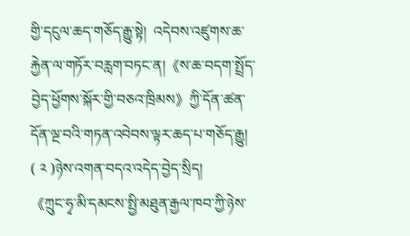གྱི་དངུལ་ཆད་གཅོད་རྒྱུ་སྟེ།  འདེབས་འཛུགས་ཆ་རྐྱེན་ལ་གཏོར་བརླག་བཏང་ན།《ས་ཆ་བདག་སྤྲོད་བྱེད་ཕྱོགས་སྐོར་གྱི་བཅའ་ཁྲིམས》ཀྱི་དོན་ཚན་དོན་ལྔ་བའི་གཏན་འབེབས་ལྟར་ཆད་པ་གཅོད་རྒྱུ།
( ༢ )ཉེས་འགན་བདའ་འདེད་བྱེད་སྲིད།
《ཀྲུང་ཧྭ་མི་དམངས་སྤྱི་མཐུན་རྒྱལ་ཁབ་ཀྱི་ཉེས་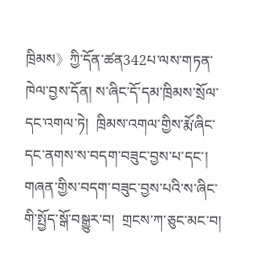ཁྲིམས》ཀྱི་དོན་ཚན342པ་ལས་གཏན་ཁེལ་བྱས་དོན། ས་ཞིང་དོ་དམ་ཁྲིམས་སྲོལ་དང་འགལ་ཏེ།  ཁྲིམས་འགལ་གྱིས་རྨོ་ཞིང་དང་ནགས་ས་བདག་བཟུང་བྱས་པ་དང་།  གཞན་གྱིས་བདག་བཟུང་བྱས་པའི་ས་ཞིང་གི་སྤྱོད་སྒོ་བསྒྱུར་བ།  གྲངས་ཀ་ཅུང་མང་བ།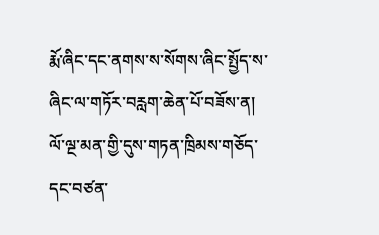རྨོ་ཞིང་དང་ནགས་ས་སོགས་ཞིང་སྤྱོད་ས་ཞིང་ལ་གཏོར་བརླག་ཆེན་པོ་བཟོས་ན།  ལོ་ལྔ་མན་གྱི་དུས་གཏན་ཁྲིམས་གཅོད་དང་བཙན་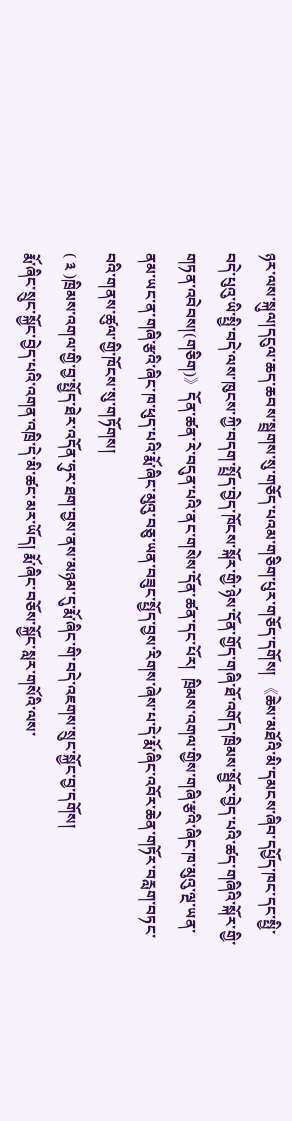ཉར་ལས་སྐུལ།དངུལ་ཆད་ཆབས་སྦྲགས་སུ་གཅོད་པའམ་གཅིག་པུར་གཅོད་དགོས། 《ཆེས་མཐོའི་མི་དམངས་ཞིབ་དཔྱོད་ཁང་དང་སྤྱི་བདེ་པུའུ་ཡི་སྤྱི་བདེ་ལས་ཁུངས་ཀྱི་བདག་སྤྲོད་བྱེད་ཁོངས་སྐོར་གྱི་ཉེས་དོན་གྱོད་གཞི་ཐོ་འགོད་ཁྲིམས་སྦྱོར་བྱེད་པའི་ཚད་གཞིའི་སྐོར་གྱི་གཏན་འབེབས།(གཅིག)》དོན་ཚན་རེ་བདུན་པའི་ནང་གསེས་དོན་ཚན་དང་པོར།  ཁྲིམས་འགལ་གྱིས་གཞི་རྩའི་ཞིང་ཁ་མུའུ་ལྔ་ཡན་ནམ་ཡང་ན་གཞི་རྩའི་ཞིང་ཁ་ཕུད་པའི་རྨོ་ཞིང་མུའུ་བཅུ་ཡན་བཟུང་སྤྱོད་བྱས་རིགས་ཞེས་པ་དེ་རྨོ་ཞིང་འབོར་ཆེན་གཏོར་བརླག་བཏང་བའི་གནས་ཚུལ་གྱི་ཁོངས་སུ་གཏོགས།
( ༣ )ཁྲིམས་འགལ་གྱི་བྱ་སྤྱོད་ཐེར་འདོན་ཧུར་ཐག་བྱས་ནས་མཉམ་དུ་རྨོ་ཞིང་གི་བདེ་འཇགས་སྲུང་སྐྱོང་བྱ་དགོས།
རྨོ་ཞིང་སྲུང་སྐྱོང་བྱེད་པའི་འགན་འཁྲི་དེ་མི་ཚང་མར་ཡོད། རྨོ་ཞིང་བཅོས་སྐྱོང་སླར་གསོའི་ལས་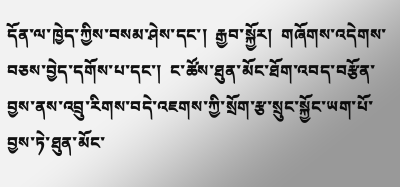དོན་ལ་ཁྱེད་ཀྱིས་བསམ་ཤེས་དང་།  རྒྱབ་སྐྱོར།  གཞོགས་འདེགས་བཅས་བྱེད་དགོས་པ་དང་།  ང་ཚོས་ཐུན་མོང་ཐོག་འབད་བརྩོན་བྱས་ནས་འབྲུ་རིགས་བདེ་འཇགས་ཀྱི་སྲོག་རྩ་སྲུང་སྐྱོང་ཡག་པོ་བྱས་ཏེ་ཐུན་མོང་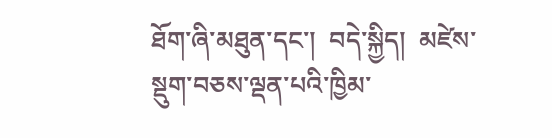ཐོག་ཞི་མཐུན་དང་།  བདེ་སྐྱིད།  མཛེས་སྡུག་བཅས་ལྡན་པའི་ཁྱིམ་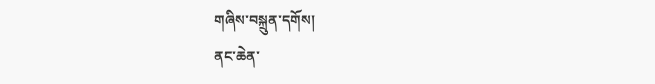གཞིས་བསྐྲུན་དགོས།
ནང་ཆེན་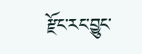རྫོང་རང་བྱུང་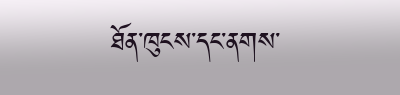ཐོན་ཁུངས་དང་ནགས་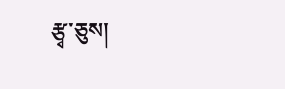རྩྭ་ཅུས།